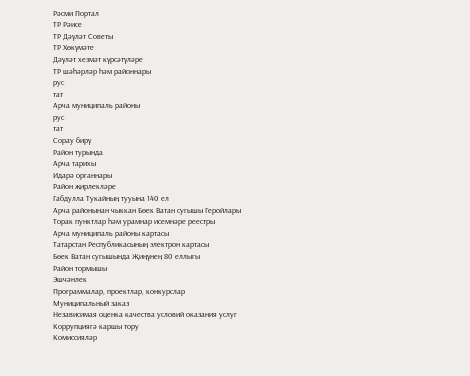Рәсми Портал
ТР Рәисе
ТР Дәүләт Советы
ТР Хөкүмәте
Дәүләт хезмәт күрсәтүләре
ТР шәһәрләр һәм районнары
рус
тат
Арча муниципаль районы
рус
тат
Сорау бирү
Район турында
Арча тарихы
Идарә органнары
Район җирлекләре
Габдулла Тукайның тууына 140 ел
Арча районынан чыккан Бөек Ватан сугышы Геройлары
Торак пунктлар һәм урамнар исемнәре реестры
Арча муниципаль районы картасы
Татарстан Республикасының электрон картасы
Бөек Ватан сугышында Җиңүнең 80 еллыгы
Район тормышы
Эшчәнлек
Программалар, проектлар, конкурслар
Муниципальный заказ
Независимая оценка качества условий оказания услуг
Коррупциягә каршы тору
Комиссияләр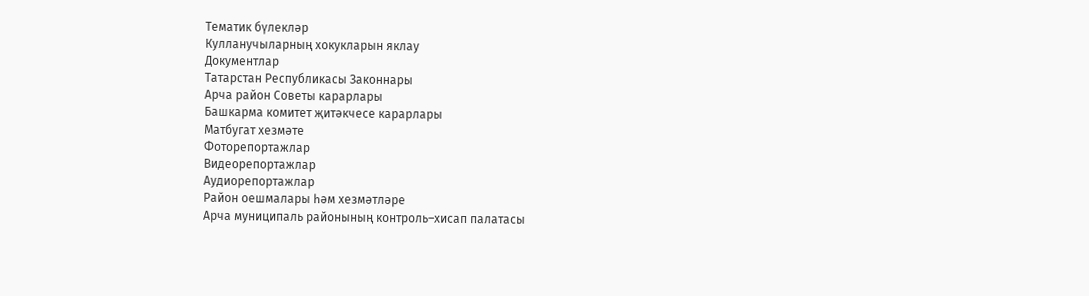Тематик бүлекләр
Кулланучыларның хокукларын яклау
Документлар
Татарстан Республикасы Законнары
Арча район Советы карарлары
Башкарма комитет җитәкчесе карарлары
Матбугат хезмәте
Фоторепортажлар
Видеорепортажлар
Аудиорепортажлар
Район оешмалары һәм хезмәтләре
Арча муниципаль районының контроль–хисап палатасы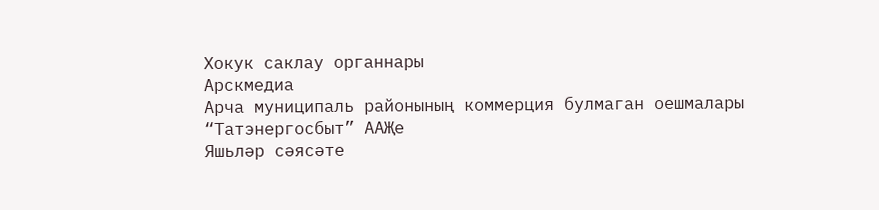Хокук саклау органнары
Арскмедиа
Арча муниципаль районының коммерция булмаган оешмалары
“Татэнергосбыт” ААҖе
Яшьләр сәясәте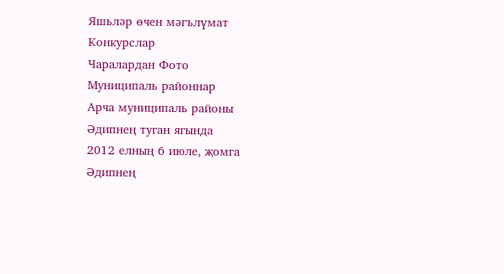Яшьләр өчен мәгълүмат
Конкурслар
Чаралардан Фото
Муниципаль районнар
Арча муниципаль районы
Әдипнең туган ягында
2012 елның 6 июле, җомга
Әдипнең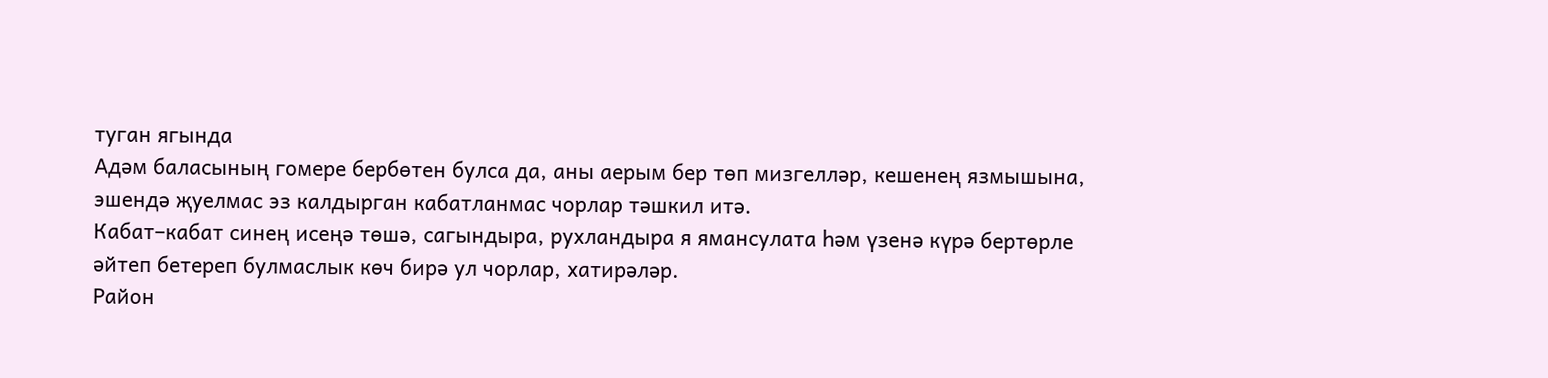туган ягында
Адәм баласының гомере бербөтен булса да, аны аерым бер төп мизгелләр, кешенең язмышына, эшендә җуелмас эз калдырган кабатланмас чорлар тәшкил итә.
Кабат–кабат синең исеңә төшә, сагындыра, рухландыра я ямансулата һәм үзенә күрә бертөрле әйтеп бетереп булмаслык көч бирә ул чорлар, хатирәләр.
Район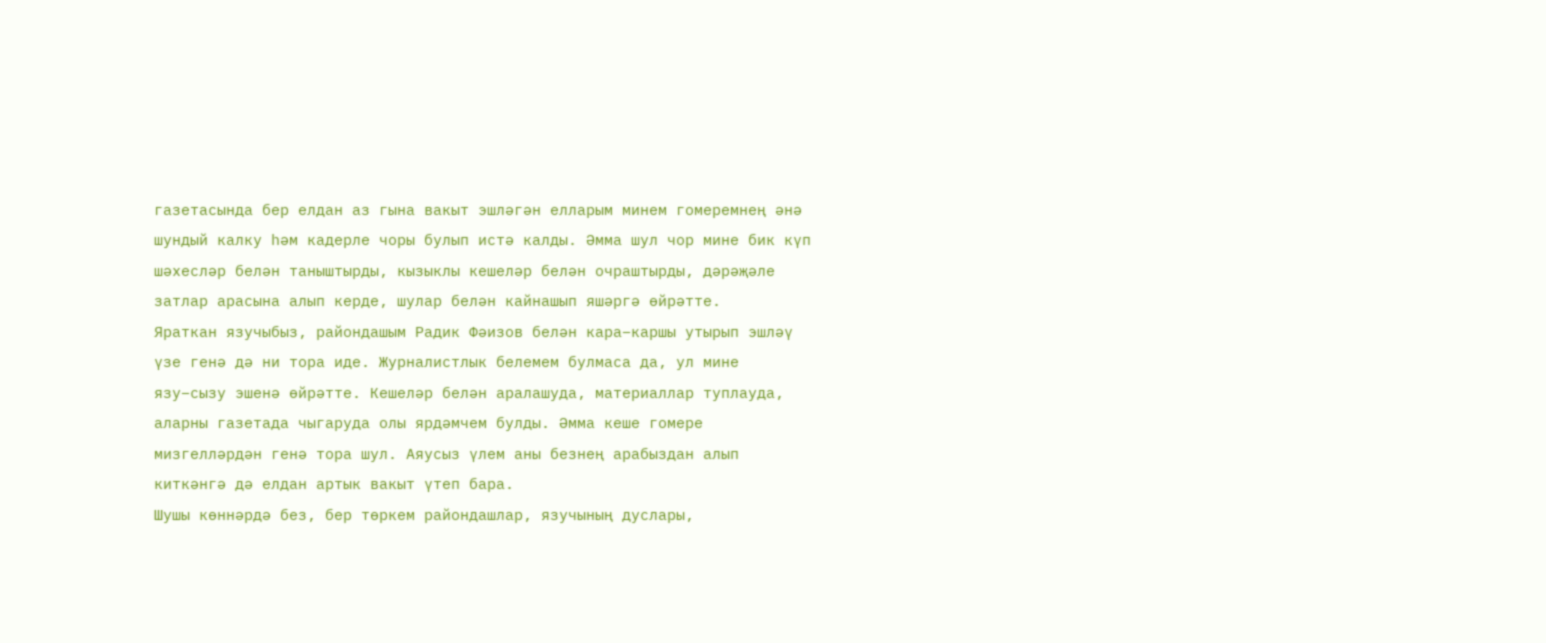газетасында бер елдан аз гына вакыт эшләгән елларым минем гомеремнең әнә шундый калку һәм кадерле чоры булып истә калды. Әмма шул чор мине бик күп шәхесләр белән таныштырды, кызыклы кешеләр белән очраштырды, дәрәҗәле затлар арасына алып керде, шулар белән кайнашып яшәргә өйрәтте.
Яраткан язучыбыз, райондашым Радик Фәизов белән кара–каршы утырып эшләү үзе генә дә ни тора иде. Журналистлык белемем булмаса да, ул мине язу–сызу эшенә өйрәтте. Кешеләр белән аралашуда, материаллар туплауда, аларны газетада чыгаруда олы ярдәмчем булды. Әмма кеше гомере мизгелләрдән генә тора шул. Аяусыз үлем аны безнең арабыздан алып киткәнгә дә елдан артык вакыт үтеп бара.
Шушы көннәрдә без, бер төркем райондашлар, язучының дуслары,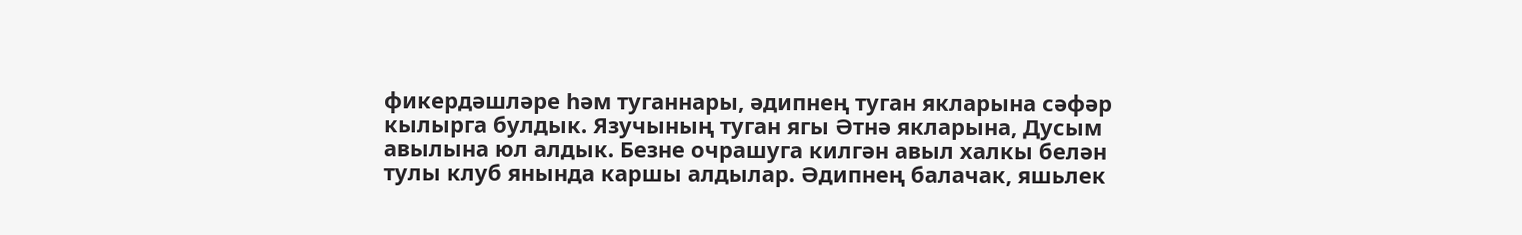фикердәшләре һәм туганнары, әдипнең туган якларына сәфәр кылырга булдык. Язучының туган ягы Әтнә якларына, Дусым авылына юл алдык. Безне очрашуга килгән авыл халкы белән тулы клуб янында каршы алдылар. Әдипнең балачак, яшьлек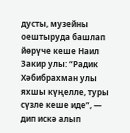дусты, музейны оештыруда башлап йөрүче кеше Наил Закир улы: “Радик Хәбибрахман улы яхшы күңелле, туры сүзле кеше иде”, — дип искә алып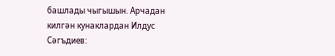башлады чыгышын. Арчадан килгән кунаклардан Илдус Сәгъдиев: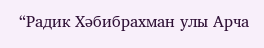“Радик Хәбибрахман улы Арча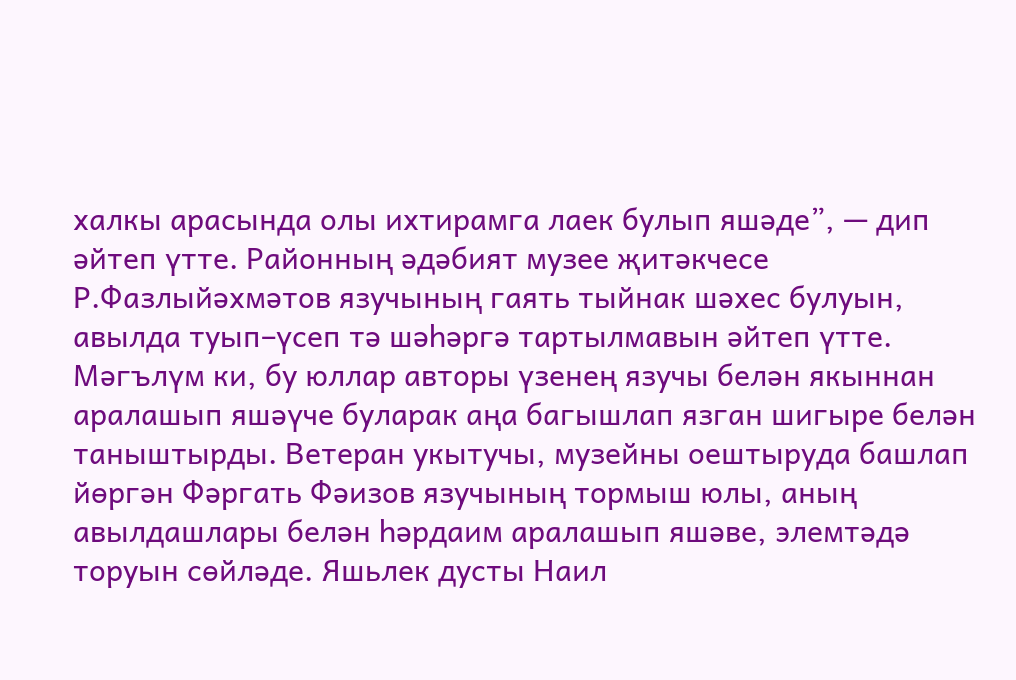халкы арасында олы ихтирамга лаек булып яшәде”, — дип әйтеп үтте. Районның әдәбият музее җитәкчесе Р.Фазлыйәхмәтов язучының гаять тыйнак шәхес булуын, авылда туып–үсеп тә шәһәргә тартылмавын әйтеп үтте. Мәгълүм ки, бу юллар авторы үзенең язучы белән якыннан аралашып яшәүче буларак аңа багышлап язган шигыре белән таныштырды. Ветеран укытучы, музейны оештыруда башлап йөргән Фәргать Фәизов язучының тормыш юлы, аның авылдашлары белән һәрдаим аралашып яшәве, элемтәдә торуын сөйләде. Яшьлек дусты Наил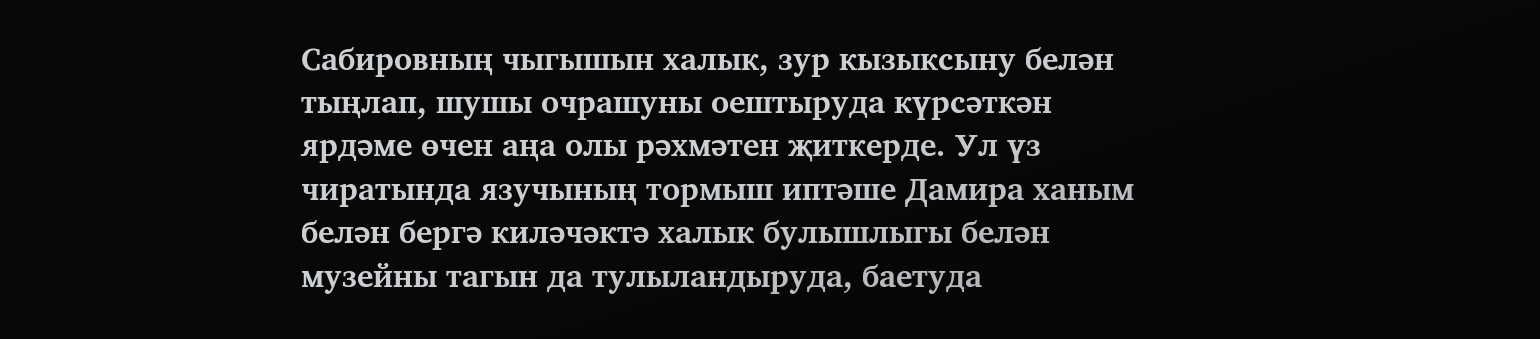Сабировның чыгышын халык, зур кызыксыну белән тыңлап, шушы очрашуны оештыруда күрсәткән ярдәме өчен аңа олы рәхмәтен җиткерде. Ул үз чиратында язучының тормыш иптәше Дамира ханым белән бергә киләчәктә халык булышлыгы белән музейны тагын да тулыландыруда, баетуда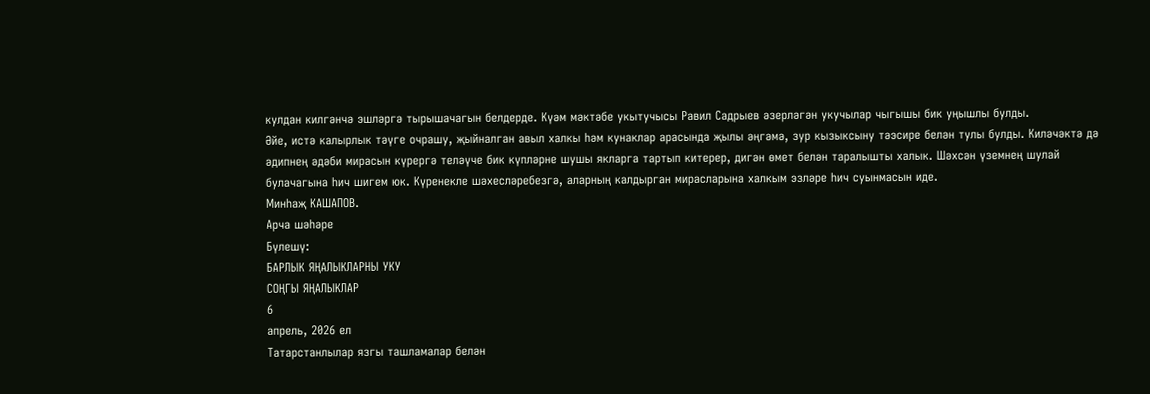кулдан килгәнчә эшләргә тырышачагын белдерде. Күәм мәктәбе укытучысы Равил Садрыев әзерләгән укучылар чыгышы бик уңышлы булды.
Әйе, истә калырлык тәүге очрашу, җыйналган авыл халкы һәм кунаклар арасында җылы әңгәмә, зур кызыксыну тәэсире белән тулы булды. Киләчәктә дә әдипнең әдәби мирасын күрергә теләүче бик күпләрне шушы якларга тартып китерер, дигән өмет белән таралышты халык. Шәхсән үземнең шулай булачагына һич шигем юк. Күренекле шәхесләребезгә, аларның калдырган мирасларына халкым эзләре һич суынмасын иде.
Минһаҗ КАШАПОВ.
Арча шәһәре
Бүлешү:
БАРЛЫК ЯҢАЛЫКЛАРНЫ УКУ
СОҢГЫ ЯҢАЛЫКЛАР
6
апрель, 2026 ел
Татарстанлылар язгы ташламалар белән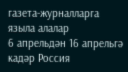газета-журналларга языла алалар
6 апрельдән 16 апрельгә кадәр Россия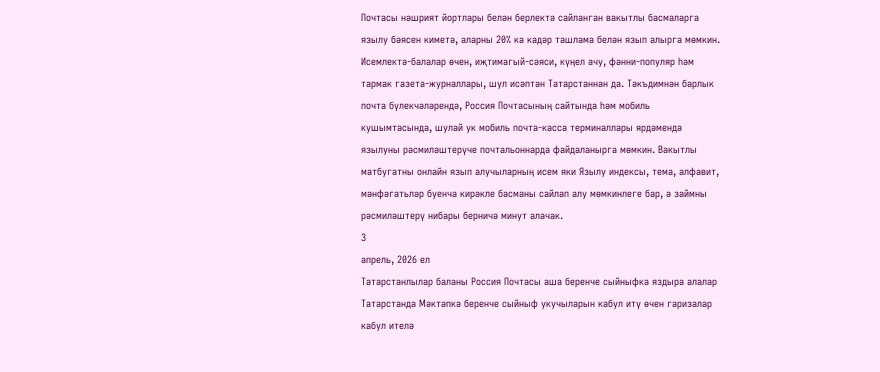Почтасы нәшрият йортлары белән берлектә сайланган вакытлы басмаларга язылу бәясен киметә, аларны 20% ка кадәр ташлама белән язып алырга мөмкин. Исемлектә-балалар өчен, иҗтимагый-сәяси, күңел ачу, фәнни-популяр һәм тармак газета-журналлары, шул исәптән Татарстаннан да. Тәкъдимнән барлык почта бүлекчәләрендә, Россия Почтасының сайтында һәм мобиль кушымтасында, шулай ук мобиль почта-касса терминаллары ярдәмендә язылуны рәсмиләштерүче почтальоннарда файдаланырга мөмкин. Вакытлы матбугатны онлайн язып алучыларның исем яки Язылу индексы, тема, алфавит, мәнфәгатьләр буенча кирәкле басманы сайлап алу мөмкинлеге бар, ә займны рәсмиләштерү нибары берничә минут алачак.
3
апрель, 2026 ел
Татарстанлылар баланы Россия Почтасы аша беренче сыйныфка яздыра алалар
Татарстанда Мәктәпкә беренче сыйныф укучыларын кабул итү өчен гаризалар кабул ителә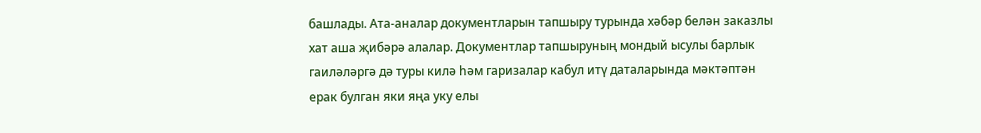башлады. Ата-аналар документларын тапшыру турында хәбәр белән заказлы хат аша җибәрә алалар. Документлар тапшыруның мондый ысулы барлык гаиләләргә дә туры килә һәм гаризалар кабул итү даталарында мәктәптән ерак булган яки яңа уку елы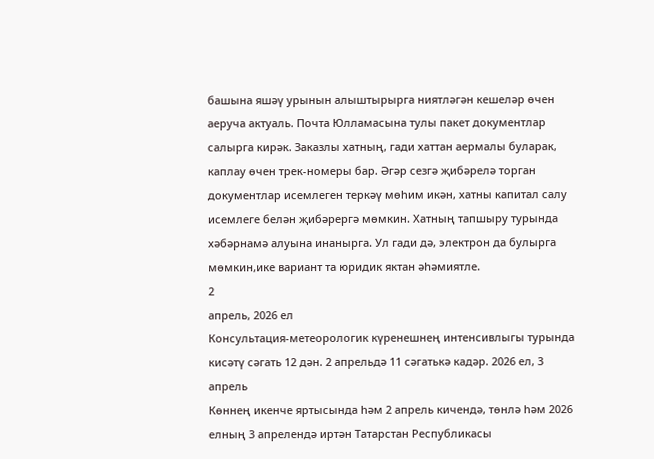башына яшәү урынын алыштырырга ниятләгән кешеләр өчен аеруча актуаль. Почта Юлламасына тулы пакет документлар салырга кирәк. Заказлы хатның, гади хаттан аермалы буларак, каплау өчен трек-номеры бар. Әгәр сезгә җибәрелә торган документлар исемлеген теркәү мөһим икән, хатны капитал салу исемлеге белән җибәрергә мөмкин. Хатның тапшыру турында хәбәрнамә алуына инанырга. Ул гади дә, электрон да булырга мөмкин,ике вариант та юридик яктан әһәмиятле.
2
апрель, 2026 ел
Консультация-метеорологик күренешнең интенсивлыгы турында кисәтү сәгать 12 дән. 2 апрельдә 11 сәгатькә кадәр. 2026 ел, 3 апрель
Көннең икенче яртысында һәм 2 апрель кичендә, төнлә һәм 2026 елның 3 апрелендә иртән Татарстан Республикасы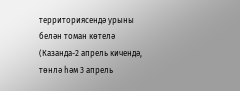территориясендә урыны белән томан көтелә (Казанда-2 апрель кичендә, төнлә һәм 3 апрель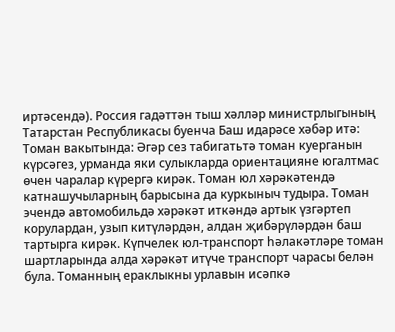иртәсендә). Россия гадәттән тыш хәлләр министрлыгының Татарстан Республикасы буенча Баш идарәсе хәбәр итә: Томан вакытында: Әгәр сез табигатьтә томан куерганын күрсәгез, урманда яки сулыкларда ориентацияне югалтмас өчен чаралар күрергә кирәк. Томан юл хәрәкәтендә катнашучыларның барысына да куркыныч тудыра. Томан эчендә автомобильдә хәрәкәт иткәндә артык үзгәртеп корулардан, узып китүләрдән, алдан җибәрүләрдән баш тартырга кирәк. Күпчелек юл-транспорт һәлакәтләре томан шартларында алда хәрәкәт итүче транспорт чарасы белән була. Томанның ераклыкны урлавын исәпкә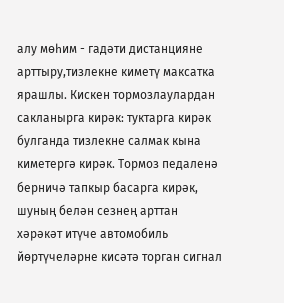алу мөһим - гадәти дистанцияне арттыру,тизлекне киметү максатка ярашлы. Кискен тормозлаулардан сакланырга кирәк: туктарга кирәк булганда тизлекне салмак кына киметергә кирәк. Тормоз педаленә берничә тапкыр басарга кирәк, шуның белән сезнең арттан хәрәкәт итүче автомобиль йөртүчеләрне кисәтә торган сигнал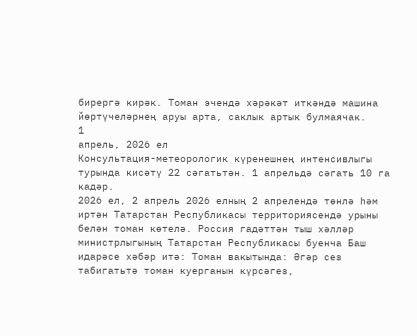бирергә кирәк. Томан эчендә хәрәкәт иткәндә машина йөртүчеләрнең аруы арта, саклык артык булмаячак.
1
апрель, 2026 ел
Консультация-метеорологик күренешнең интенсивлыгы турында кисәтү 22 сәгатьтән. 1 апрельдә сәгать 10 га кадәр.
2026 ел, 2 апрель 2026 елның 2 апрелендә төнлә һәм иртән Татарстан Республикасы территориясендә урыны белән томан көтелә. Россия гадәттән тыш хәлләр министрлыгының Татарстан Республикасы буенча Баш идарәсе хәбәр итә: Томан вакытында: Әгәр сез табигатьтә томан куерганын күрсәгез,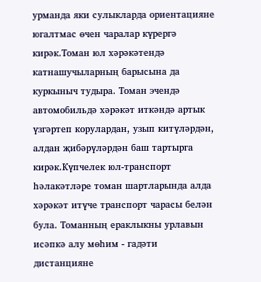урманда яки сулыкларда ориентацияне югалтмас өчен чаралар күрергә кирәк.Томан юл хәрәкәтендә катнашучыларның барысына да куркыныч тудыра. Томан эчендә автомобильдә хәрәкәт иткәндә артык үзгәртеп корулардан, узып китүләрдән, алдан җибәрүләрдән баш тартырга кирәк.Күпчелек юл-транспорт һәлакәтләре томан шартларында алда хәрәкәт итүче транспорт чарасы белән була. Томанның ераклыкны урлавын исәпкә алу мөһим - гадәти дистанцияне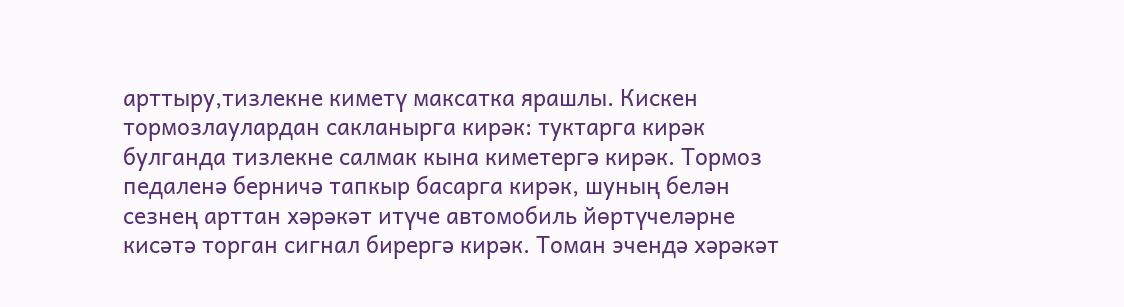арттыру,тизлекне киметү максатка ярашлы. Кискен тормозлаулардан сакланырга кирәк: туктарга кирәк булганда тизлекне салмак кына киметергә кирәк. Тормоз педаленә берничә тапкыр басарга кирәк, шуның белән сезнең арттан хәрәкәт итүче автомобиль йөртүчеләрне кисәтә торган сигнал бирергә кирәк. Томан эчендә хәрәкәт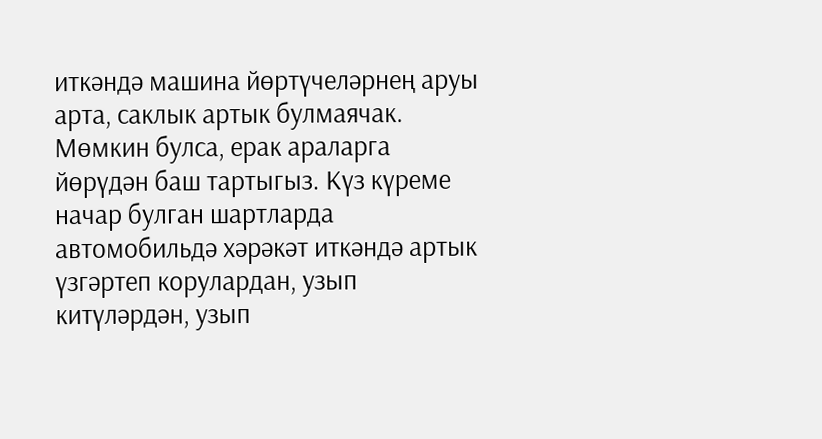иткәндә машина йөртүчеләрнең аруы арта, саклык артык булмаячак. Мөмкин булса, ерак араларга йөрүдән баш тартыгыз. Күз күреме начар булган шартларда автомобильдә хәрәкәт иткәндә артык үзгәртеп корулардан, узып китүләрдән, узып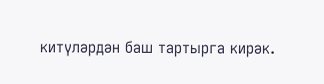китүләрдән баш тартырга кирәк.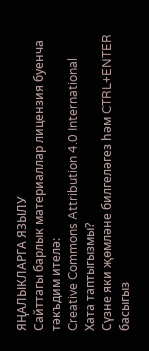ЯҢАЛЫКЛАРГА ЯЗЫЛУ
Сайттагы барлык материаллар лицензия буенча тәкъдим ителә:
Creative Commons Attribution 4.0 International
Хата таптыгызмы?
Сүзне яки җөмләне билгеләгез һәм CTRL+ENTER басыгыз